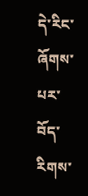དེ་རིང་ཞོགས་པར་བོད་རིགས་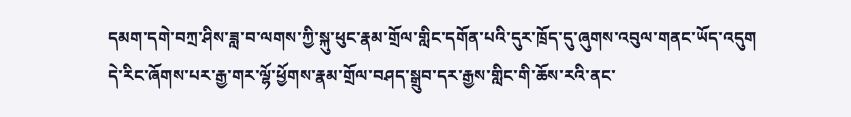དམག་དགེ་བཀྲ་ཤིས་ཟླ་བ་ལགས་ཀྱི་སྐུ་ཕུང་རྣམ་གྲོལ་གླིང་དགོན་པའི་དུར་ཁྲོད་དུ་ཞུགས་འབུལ་གནང་ཡོད་འདུག
དེ་རིང་ཞོགས་པར་རྒྱ་གར་ལྷོ་ཕྱོགས་རྣམ་གྲོལ་བཤད་སྒྲུབ་དར་རྒྱས་གླིང་གི་ཆོས་རའི་ནང་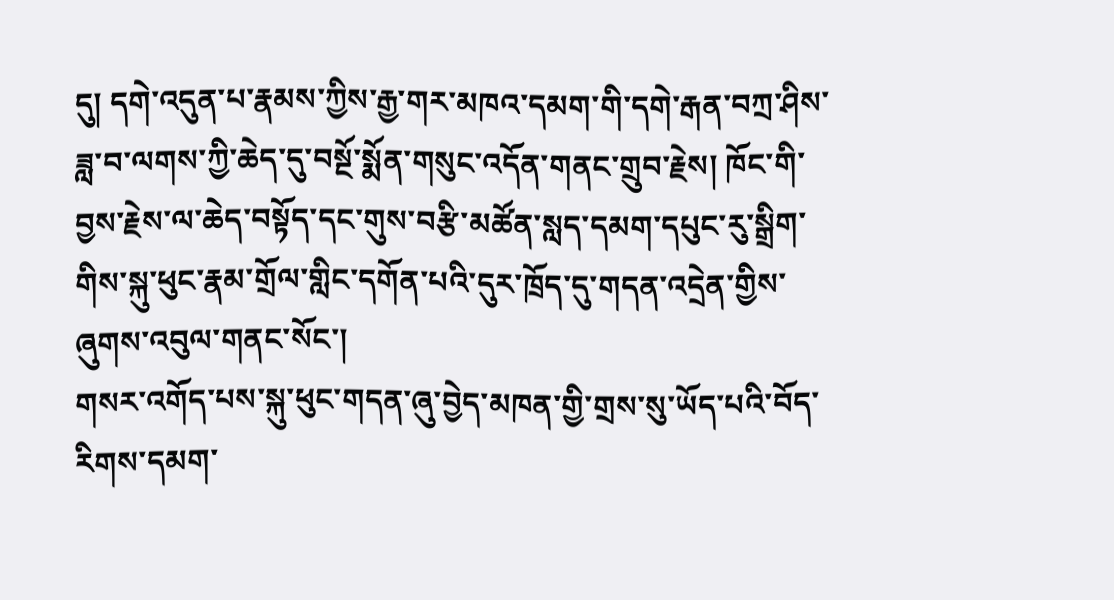དུ། དགེ་འདུན་པ་རྣམས་ཀྱིས་རྒྱ་གར་མཁའ་དམག་གི་དགེ་རྒན་བཀྲ་ཤིས་ཟླ་བ་ལགས་ཀྱི་ཆེད་དུ་བསྔོ་སྨོན་གསུང་འདོན་གནང་གྲུབ་རྗེས། ཁོང་གི་བྱས་རྗེས་ལ་ཆེད་བསྟོད་དང་གུས་བརྩི་མཚོན་སླད་དམག་དཔུང་རུ་སྒྲིག་གིས་སྐུ་ཕུང་རྣམ་གྲོལ་གླིང་དགོན་པའི་དུར་ཁྲོད་དུ་གདན་འདྲེན་གྱིས་ཞུགས་འབུལ་གནང་སོང་།
གསར་འགོད་པས་སྐུ་ཕུང་གདན་ཞུ་བྱེད་མཁན་གྱི་གྲས་སུ་ཡོད་པའི་བོད་རིགས་དམག་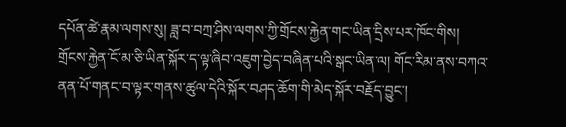དཔོན་ཚེ་རྣམ་ལགས་སུ། ཟླ་བ་བཀྲ་ཤིས་ལགས་ཀྱི་གྲོངས་རྐྱེན་གང་ཡིན་དྲིས་པར་ཁོང་གིས། གྲོངས་རྐྱེན་ངོ་མ་ཅི་ཡིན་སྐོར་ད་ལྟ་ཞིབ་འཇུག་བྱེད་བཞིན་པའི་སྒང་ཡིན་ལ། གོང་རིམ་ནས་བཀའ་ནན་པོ་གནང་བ་ལྟར་གནས་ཚུལ་དེའི་སྐོར་བཤད་ཆོག་གི་མེད་སྐོར་བརྗོད་བྱུང་།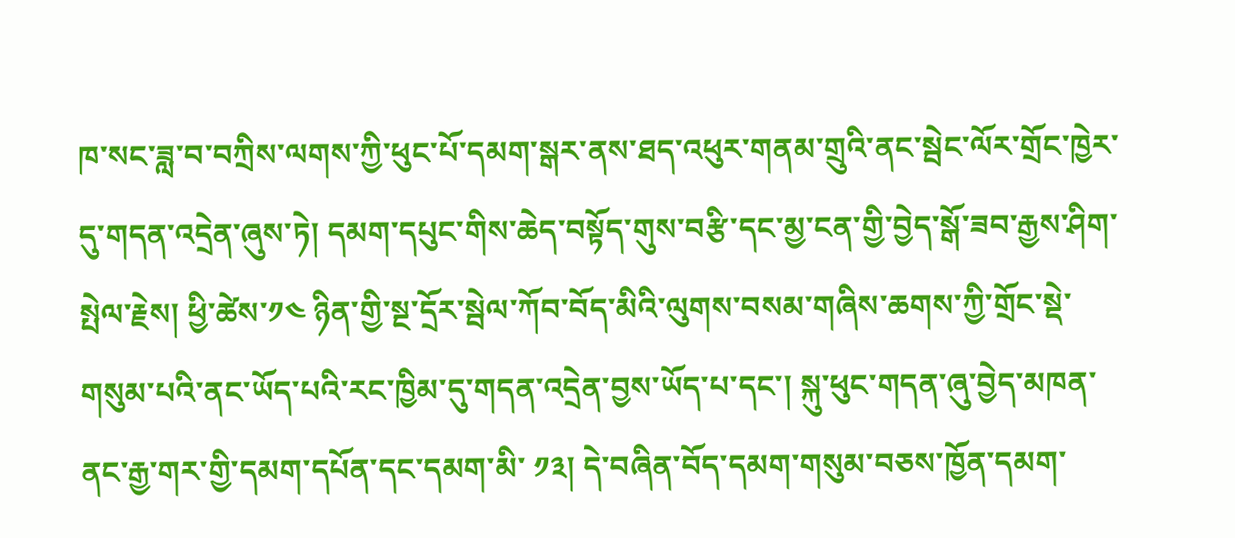ཁ་སང་ཟླ་བ་བཀྲིས་ལགས་ཀྱི་ཕུང་པོ་དམག་སྒར་ནས་ཐད་འཕུར་གནམ་གྲུའི་ནང་སྦེང་ལོར་གྲོང་ཁྱེར་དུ་གདན་འདྲེན་ཞུས་ཏེ། དམག་དཔུང་གིས་ཆེད་བསྟོད་གུས་བརྩི་དང་མྱ་ངན་གྱི་བྱེད་སྒོ་ཟབ་རྒྱས་ཤིག་སྤེལ་རྗེས། ཕྱི་ཚེས་༡༤ ཉིན་གྱི་སྔ་དྲོར་སྦེལ་ཀོབ་བོད་མིའི་ལུགས་བསམ་གཞིས་ཆགས་ཀྱི་གྲོང་སྡེ་གསུམ་པའི་ནང་ཡོད་པའི་རང་ཁྱིམ་དུ་གདན་འདྲེན་བྱས་ཡོད་པ་དང་། སྐུ་ཕུང་གདན་ཞུ་བྱེད་མཁན་ནང་རྒྱ་གར་གྱི་དམག་དཔོན་དང་དམག་མི་ ༡༣། དེ་བཞིན་བོད་དམག་གསུམ་བཅས་ཁྱོན་དམག་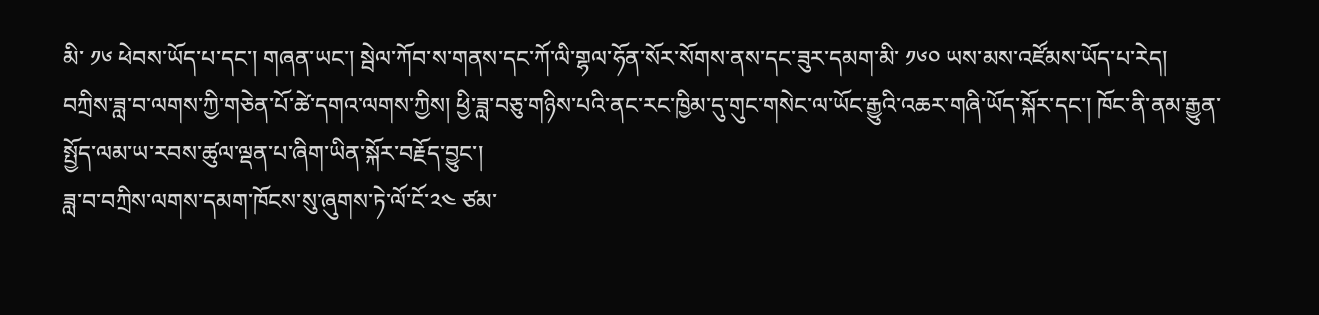མི་ ༡༦ ཕེབས་ཡོད་པ་དང་། གཞན་ཡང་། སྦེལ་ཀོབ་ས་གནས་དང་ཀོ་ལི་གྷལ་ཧོན་སོར་སོགས་ནས་དང་ཟུར་དམག་མི་ ༡༦༠ ཡས་མས་འཛོམས་ཡོད་པ་རེད།
བཀྲིས་ཟླ་བ་ལགས་ཀྱི་གཅེན་པོ་ཚེ་དགའ་ལགས་ཀྱིས། ཕྱི་ཟླ་བཅུ་གཉིས་པའི་ནང་རང་ཁྱིམ་དུ་གུང་གསེང་ལ་ཡོང་རྒྱུའི་འཆར་གཞི་ཡོད་སྐོར་དང་། ཁོང་ནི་ནམ་རྒྱུན་སྤྱོད་ལམ་ཡ་རབས་ཚུལ་ལྡན་པ་ཞིག་ཡིན་སྐོར་བརྗོད་བྱུང་།
ཟླ་བ་བཀྲིས་ལགས་དམག་ཁོངས་སུ་ཞུགས་ཏེ་ལོ་ངོ་༢༤ ཙམ་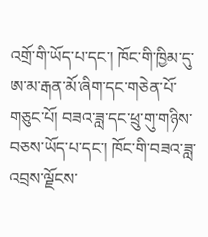འགྲོ་གི་ཡོད་པ་དང་། ཁོང་གི་ཁྱིམ་དུ་ཨ་མ་རྒན་མོ་ཞིག་དང་གཅེན་པོ་གཅུང་པོ། བཟའ་ཟླ་དང་ཕྲུ་གུ་གཉིས་བཅས་ཡོད་པ་དང་། ཁོང་གི་བཟའ་ཟླ་འབྲས་ལྗོངས་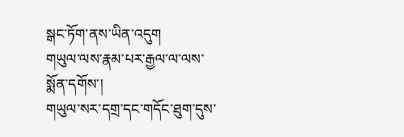སྒང་ཏོག་ནས་ཡིན་འདུག
གཡུལ་ལས་རྣམ་པར་རྒྱལ་ལ་ལས་སྨོན་དགོས་།
གཡུལ་སར་དགྲ་དང་གདོང་ཐུག་དུས་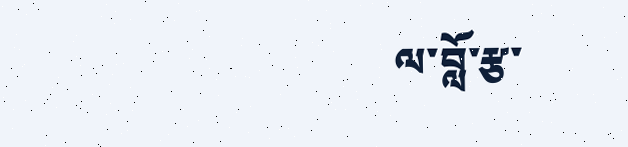ལ་བློ་རྩ་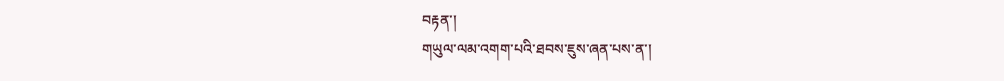བརྟན་།
གཡུལ་ལམ་འགག་པའི་ཐབས་ཇུས་ཞན་པས་ན་།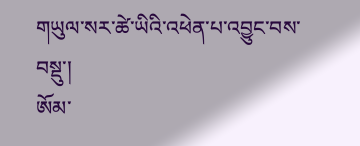གཡུལ་སར་ཚེ་ཡིའི་འཕེན་པ་འབྱུང་བས་བསྡུ་།
ཨོམ་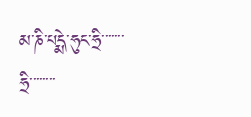མ་ཎི་པདྨེ་ཧུང་ཧྲི་་་་་་་ཧྲི་་་་་་་་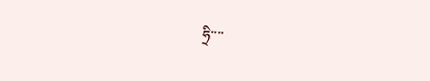ཧྲི་་་་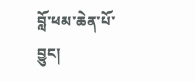བློ་ཕམ་ཆེན་པོ་བྱུང།